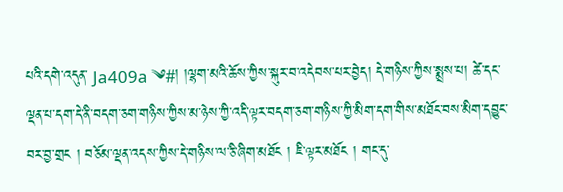པའི་དགེ་འདུན་ Ja409a ༄#། །ལྷག་མའི་ཆོས་ཀྱིས་སྐུར་བ་འདེབས་པར་བྱེད། དེ་གཉིས་ཀྱིས་སྨྲས་པ། ཚེ་དང་ལྡན་པ་དག་དེ་ནི་བདག་ཅག་གཉིས་ཀྱིས་མ་ཉེས་ཀྱི་འདི་ལྟར་བདག་ཅག་གཉིས་ཀྱི་མིག་དག་གིས་མཐོང་བས་མིག་དབྱུང་བར་བྱ་གྲང ། བཅོམ་ལྡན་འདས་ཀྱིས་དེ་གཉིས་ལ་ཅི་ཞིག་མཐོང ། ཇི་ལྟར་མཐོང ། གང་དུ་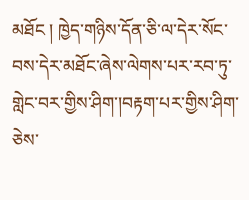མཐོང ། ཁྱེད་གཉིས་དོན་ཅི་ལ་དེར་སོང་བས་དེར་མཐོང་ཞེས་ལེགས་པར་རབ་ཏུ་གླེང་བར་གྱིས་ཤིག་།བརྟག་པར་གྱིས་ཤིག་ཅེས་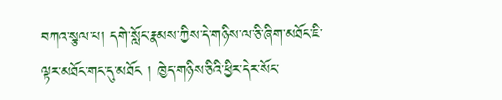བཀའ་སྩལ་པ། དགེ་སློང་རྣམས་ཀྱིས་དེ་གཉིས་ལ་ཅི་ཞིག་མཐོང་ཇི་ལྟར་མཐོང་གང་དུ་མཐོང ། ཁྱེད་གཉིས་ཅིའི་ཕྱིར་དེར་སོང་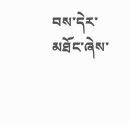བས་དེར་མཐོང་ཞེས་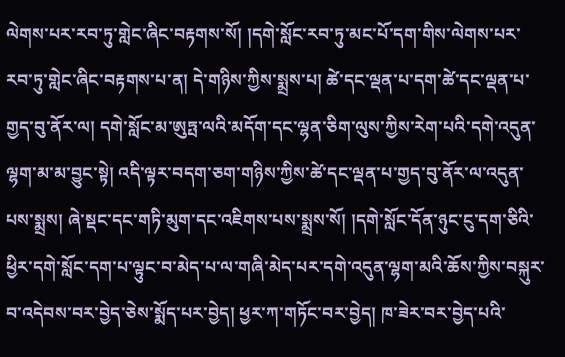ལེགས་པར་རབ་ཏུ་གླེང་ཞིང་བརྟགས་སོ། །དགེ་སློང་རབ་ཏུ་མང་པོ་དག་གིས་ལེགས་པར་རབ་ཏུ་གླེང་ཞིང་བརྟགས་པ་ན། དེ་གཉིས་ཀྱིས་སྨྲས་པ། ཚེ་དང་ལྡན་པ་དག་ཚེ་དང་ལྡན་པ་གྱད་བུ་ནོར་ལ། དགེ་སློང་མ་ཨུཏྤ་ལའི་མདོག་དང་ལྷན་ཅིག་ལུས་ཀྱིས་རེག་པའི་དགེ་འདུན་ལྷག་མ་མ་བྱུང་སྟེ། འདི་ལྟར་བདག་ཅག་གཉིས་ཀྱིས་ཚེ་དང་ལྡན་པ་གྱད་བུ་ནོར་ལ་འདུན་པས་སྨྲས། ཞེ་སྡང་དང་གཏི་མུག་དང་འཇིགས་པས་སྨྲས་སོ། །དགེ་སློང་དོན་ཉུང་ངུ་དག་ཅིའི་ཕྱིར་དགེ་སློང་དག་པ་ལྟུང་བ་མེད་པ་ལ་གཞི་མེད་པར་དགེ་འདུན་ལྷག་མའི་ཆོས་ཀྱིས་བསྐུར་བ་འདེབས་བར་བྱེད་ཅེས་སྨོད་པར་བྱེད། ཕྱར་ཀ་གཏོང་བར་བྱེད། ཁ་ཟེར་བར་བྱེད་པའི་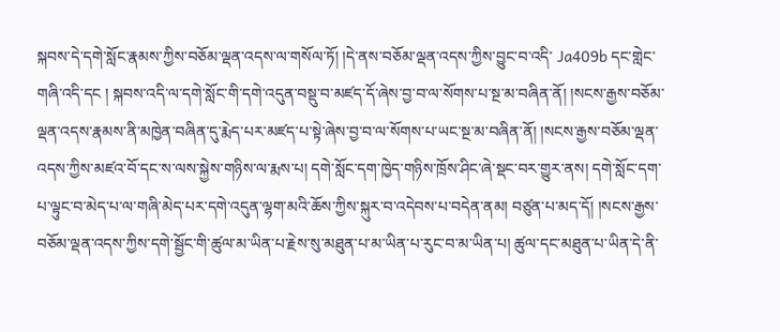སྐབས་དེ་དགེ་སློང་རྣམས་ཀྱིས་བཅོམ་ལྡན་འདས་ལ་གསོལ་ཏོ། །དེ་ནས་བཅོམ་ལྡན་འདས་ཀྱིས་བྱུང་བ་འདི་ Ja409b དང་གླེང་གཞི་འདི་དང ། སྐབས་འདི་ལ་དགེ་སློང་གི་དགེ་འདུན་བསྡུ་བ་མཛད་དོ་ཞེས་བྱ་བ་ལ་སོགས་པ་སྔ་མ་བཞིན་ནོ། །སངས་རྒྱས་བཅོམ་ལྡན་འདས་རྣམས་ནི་མཁྱེན་བཞིན་དུ་རྨེད་པར་མཛད་པ་སྟེ་ཞེས་བྱ་བ་ལ་སོགས་པ་ཡང་སྔ་མ་བཞིན་ནོ། །སངས་རྒྱས་བཅོམ་ལྡན་འདས་ཀྱིས་མཛའ་བོ་དང་ས་ལས་སྐྱེས་གཉིས་ལ་རྨས་པ། དགེ་སློང་དག་ཁྱེད་གཉིས་ཁྲོས་ཤིང་ཞེ་སྡང་བར་གྱུར་ནས། དགེ་སློང་དག་པ་ལྟུང་བ་མེད་པ་ལ་གཞི་མེད་པར་དགེ་འདུན་ལྷག་མའི་ཆོས་ཀྱིས་སྐུར་བ་འདེབས་པ་བདེན་ནམ། བཙུན་པ་མད་དོ། །སངས་རྒྱས་བཅོམ་ལྡན་འདས་ཀྱིས་དགེ་སྦྱོང་གི་ཚུལ་མ་ཡིན་པ་རྗེས་སུ་མཐུན་པ་མ་ཡིན་པ་རུང་བ་མ་ཡིན་པ། ཚུལ་དང་མཐུན་པ་ཡིན་དེ་ནི་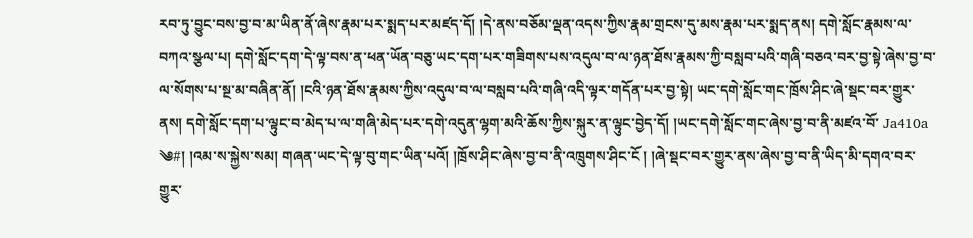རབ་ཏུ་བྱུང་བས་བྱ་བ་མ་ཡིན་ནོ་ཞེས་རྣམ་པར་སྨད་པར་མཛད་དོ། །དེ་ནས་བཅོམ་ལྡན་འདས་ཀྱིས་རྣམ་གྲངས་དུ་མས་རྣམ་པར་སྨད་ནས། དགེ་སློང་རྣམས་ལ་བཀའ་སྩལ་པ། དགེ་སློང་དག་དེ་ལྟ་བས་ན་ཕན་ཡོན་བཅུ་ཡང་དག་པར་གཟིགས་པས་འདུལ་བ་ལ་ཉན་ཐོས་རྣམས་ཀྱི་བསླབ་པའི་གཞི་བཅའ་བར་བྱ་སྟེ་ཞེས་བྱ་བ་ལ་སོགས་པ་སྔ་མ་བཞིན་ནོ། །ངའི་ཉན་ཐོས་རྣམས་ཀྱིས་འདུལ་བ་ལ་བསླབ་པའི་གཞི་འདི་ལྟར་གདོན་པར་བྱ་སྟེ། ཡང་དགེ་སློང་གང་ཁྲོས་ཤིང་ཞེ་སྡང་བར་གྱུར་ནས། དགེ་སློང་དག་པ་ལྟུང་བ་མེད་པ་ལ་གཞི་མེད་པར་དགེ་འདུན་ལྷག་མའི་ཆོས་ཀྱིས་སྐུར་ན་ལྟུང་བྱེད་དོ། །ཡང་དགེ་སློང་གང་ཞེས་བྱ་བ་ནི་མཛའ་བོ་ Ja410a ༄#། །འམ་ས་སྐྱེས་སམ། གཞན་ཡང་དེ་ལྟ་བུ་གང་ཡིན་པའོ། །ཁྲོས་ཤིང་ཞེས་བྱ་བ་ནི་འཁྲུགས་ཤིང་ངོ ། །ཞེ་སྡང་བར་གྱུར་ནས་ཞེས་བྱ་བ་ནི་ཡིད་མི་དགའ་བར་གྱུར་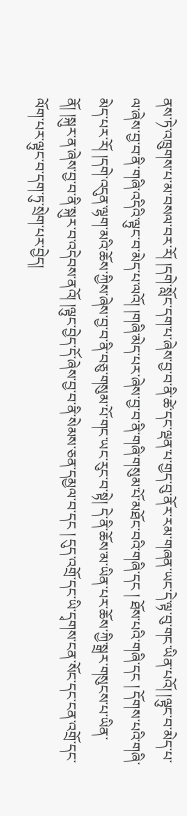ནས་ཏེ་འཁྲུགས་པ་མ་བསལ་བར་རོ། །དགེ་སློང་དག་པ་ཞེས་བྱ་བ་ནི་ཚེ་དང་ལྡན་པ་གྱད་བུ་ནོར་རམ་གཞན་ཡང་དེ་ལྟ་བུ་གང་ཡིན་པའོ། །ལྟུང་བ་མེད་པ་ལ་ཞེས་བྱ་བ་ནི་གཞི་འདིའི་ལྟུང་བ་མེད་པ་ལའོ། །གཞི་མེད་པར་ཞེས་བྱ་བ་ནི་གཞི་གསུམ་པོ་མཐོང་བའི་གཞི་དང ། ཐོས་པའི་གཞི་དང ། དོགས་པའི་གཞི་མེད་པར་རོ། །དགེ་འདུན་ལྷག་མའི་ཆོས་ཀྱིས་ཞེས་བྱ་བ་ནི་བཅུ་གསུམ་པོ་གང་ཡང་རུང་བ་སྟེ། དེ་ནི་ཆོས་མ་ཡིན་པར་ཆོས་ཀྱི་སྒྲར་གསུངས་པ་ཡིན་ནོ། །སྐུར་ན་ཞེས་བྱ་བ་ནི་སྐུར་བ་འདེབས་ནའོ། །ལྟུང་བྱེད་དོ་ཞེས་བྱ་བ་ནི་སེམས་ཅན་དམྱལ་བ་དང ། དུད་འགྲོ་དང་ཡི་དྭགས་ངན་སོང་དང་ངན་འགྲོ་དང་ལོག་པར་ལྟུང་བ་དག་ཏུ་སྲེག་པར་བྱེད།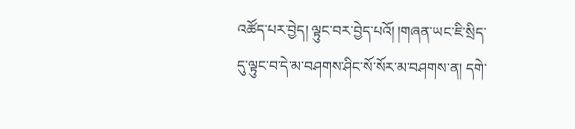འཚོད་པར་བྱེད། ལྟུང་བར་བྱེད་པའོ། །གཞན་ཡང་ཇི་སྲིད་དུ་ལྟུང་བ་དེ་མ་བཤགས་ཤིང་སོ་སོར་མ་བཤགས་ན། དགེ་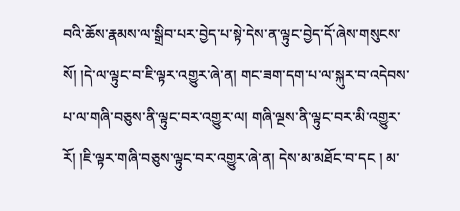བའི་ཆོས་རྣམས་ལ་སྒྲིབ་པར་བྱེད་པ་སྟེ་དེས་ན་ལྟུང་བྱེད་དོ་ཞེས་གསུངས་སོ། །དེ་ལ་ལྟུང་བ་ཇི་ལྟར་འགྱུར་ཞེ་ན། གང་ཟག་དག་པ་ལ་སྐུར་བ་འདེབས་པ་ལ་གཞི་བཅུས་ནི་ལྟུང་བར་འགྱུར་ལ། གཞི་ལྔས་ནི་ལྟུང་བར་མི་འགྱུར་རོ། །ཇི་ལྟར་གཞི་བཅུས་ལྟུང་བར་འགྱུར་ཞེ་ན། དེས་མ་མཐོང་བ་དང ། མ་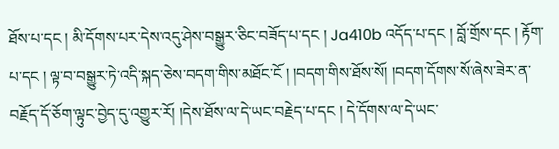ཐོས་པ་དང ། མི་དོགས་པར་དེས་འདུ་ཤེས་བསྒྱུར་ཅིང་བཟོད་པ་དང ། Ja410b འདོད་པ་དང ། བློ་གྲོས་དང ། རྟོག་པ་དང ། ལྟ་བ་བསྒྱུར་ཏེ་འདི་སྐད་ཅེས་བདག་གིས་མཐོང་ངོ ། །བདག་གིས་ཐོས་སོ། །བདག་དོགས་སོ་ཞེས་ཟེར་ན་བརྗོད་དོ་ཅོག་ལྟུང་བྱེད་དུ་འགྱུར་རོ། །དེས་ཐོས་ལ་དེ་ཡང་བརྗེད་པ་དང ། དེ་དོགས་ལ་དེ་ཡང་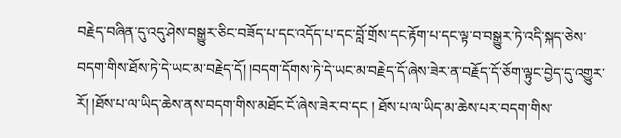བརྗེད་བཞིན་དུ་འདུ་ཤེས་བསྒྱུར་ཅིང་བཟོད་པ་དང་འདོད་པ་དང་བློ་གྲོས་དང་རྟོག་པ་དང་ལྟ་བ་བསྒྱུར་ཏེ་འདི་སྐད་ཅེས་བདག་གིས་ཐོས་ཏེ་དེ་ཡང་མ་བརྗེད་དོ། །བདག་དོགས་ཏེ་དེ་ཡང་མ་བརྗེད་དོ་ཞེས་ཟེར་ན་བརྗོད་དོ་ཅོག་ལྟུང་བྱེད་དུ་འགྱུར་རོ། །ཐོས་པ་ལ་ཡིད་ཆེས་ནས་བདག་གིས་མཐོང་ངོ་ཞེས་ཟེར་བ་དང ། ཐོས་པ་ལ་ཡིད་མ་ཆེས་པར་བདག་གིས་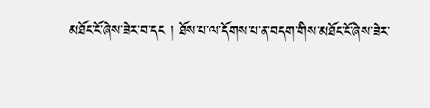མཐོང་ངོ་ཞེས་ཟེར་བ་དང ། ཐོས་པ་ལ་དོགས་པ་ན་བདག་གིས་མཐོང་ངོ་ཞེས་ཟེར་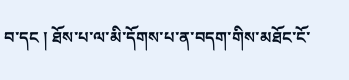བ་དང ། ཐོས་པ་ལ་མི་དོགས་པ་ན་བདག་གིས་མཐོང་ངོ་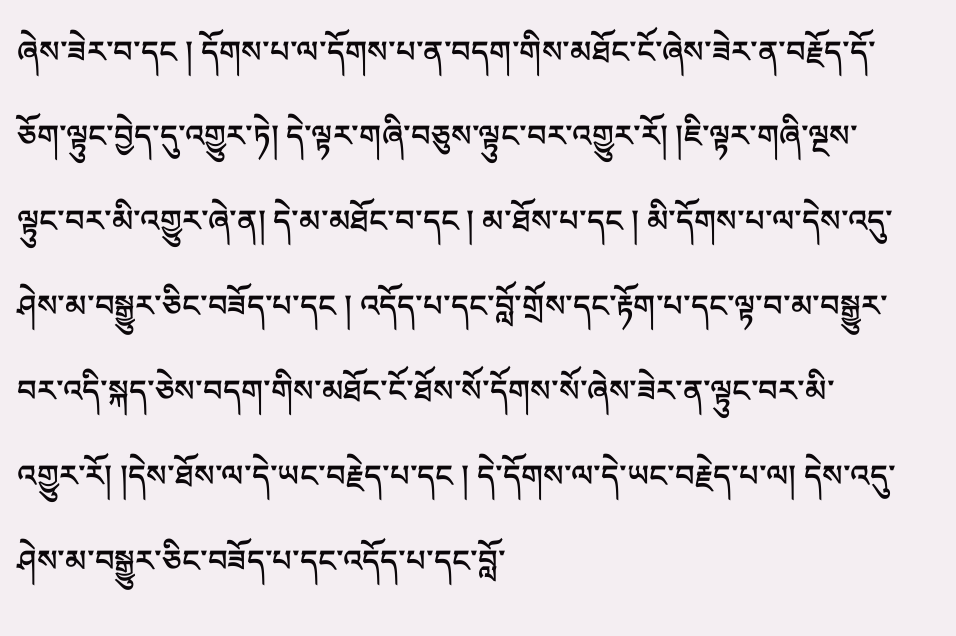ཞེས་ཟེར་བ་དང ། དོགས་པ་ལ་དོགས་པ་ན་བདག་གིས་མཐོང་ངོ་ཞེས་ཟེར་ན་བརྗོད་དོ་ཅོག་ལྟུང་བྱེད་དུ་འགྱུར་ཏེ། དེ་ལྟར་གཞི་བཅུས་ལྟུང་བར་འགྱུར་རོ། །ཇི་ལྟར་གཞི་ལྔས་ལྟུང་བར་མི་འགྱུར་ཞེ་ན། དེ་མ་མཐོང་བ་དང ། མ་ཐོས་པ་དང ། མི་དོགས་པ་ལ་དེས་འདུ་ཤེས་མ་བསྒྱུར་ཅིང་བཟོད་པ་དང ། འདོད་པ་དང་བློ་གྲོས་དང་རྟོག་པ་དང་ལྟ་བ་མ་བསྒྱུར་བར་འདི་སྐད་ཅེས་བདག་གིས་མཐོང་ངོ་ཐོས་སོ་དོགས་སོ་ཞེས་ཟེར་ན་ལྟུང་བར་མི་འགྱུར་རོ། །དེས་ཐོས་ལ་དེ་ཡང་བརྗེད་པ་དང ། དེ་དོགས་ལ་དེ་ཡང་བརྗེད་པ་ལ། དེས་འདུ་ཤེས་མ་བསྒྱུར་ཅིང་བཟོད་པ་དང་འདོད་པ་དང་བློ་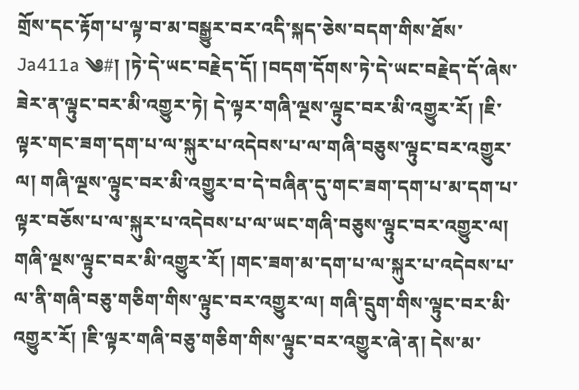གྲོས་དང་རྟོག་པ་ལྟ་བ་མ་བསྒྱུར་བར་འདི་སྐད་ཅེས་བདག་གིས་ཐོས་ Ja411a ༄#། །ཏེ་དེ་ཡང་བརྗེད་དོ། །བདག་དོགས་ཏེ་དེ་ཡང་བརྗེད་དོ་ཞེས་ཟེར་ན་ལྟུང་བར་མི་འགྱུར་ཏེ། དེ་ལྟར་གཞི་ལྔས་ལྟུང་བར་མི་འགྱུར་རོ། །ཇི་ལྟར་གང་ཟག་དག་པ་ལ་སྐུར་པ་འདེབས་པ་ལ་གཞི་བཅུས་ལྟུང་བར་འགྱུར་ལ། གཞི་ལྔས་ལྟུང་བར་མི་འགྱུར་བ་དེ་བཞིན་དུ་གང་ཟག་དག་པ་མ་དག་པ་ལྟར་བཅོས་པ་ལ་སྐུར་པ་འདེབས་པ་ལ་ཡང་གཞི་བཅུས་ལྟུང་བར་འགྱུར་ལ། གཞི་ལྔས་ལྟུང་བར་མི་འགྱུར་རོ། །གང་ཟག་མ་དག་པ་ལ་སྐུར་པ་འདེབས་པ་ལ་ནི་གཞི་བཅུ་གཅིག་གིས་ལྟུང་བར་འགྱུར་ལ། གཞི་དྲུག་གིས་ལྟུང་བར་མི་འགྱུར་རོ། །ཇི་ལྟར་གཞི་བཅུ་གཅིག་གིས་ལྟུང་བར་འགྱུར་ཞེ་ན། དེས་མ་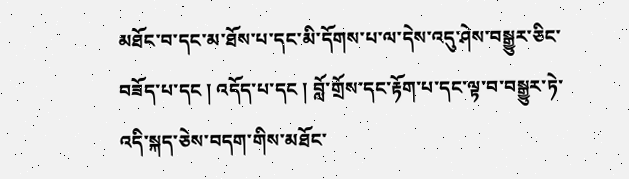མཐོང་བ་དང་མ་ཐོས་པ་དང་མི་དོགས་པ་ལ་དེས་འདུ་ཤེས་བསྒྱུར་ཅིང་བཟོད་པ་དང ། འདོད་པ་དང ། བློ་གྲོས་དང་རྟོག་པ་དང་ལྟ་བ་བསྒྱུར་ཏེ་འདི་སྐད་ཅེས་བདག་གིས་མཐོང་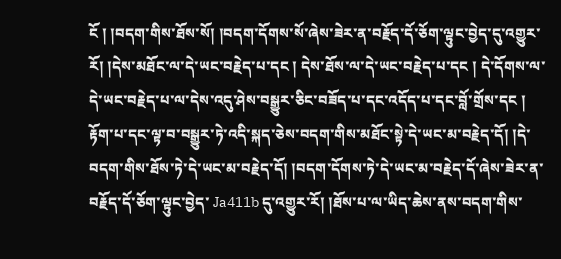ངོ ། །བདག་གིས་ཐོས་སོ། །བདག་དོགས་སོ་ཞེས་ཟེར་ན་བརྗོད་དོ་ཅོག་ལྟུང་བྱེད་དུ་འགྱུར་རོ། །དེས་མཐོང་ལ་དེ་ཡང་བརྗེད་པ་དང ། དེས་ཐོས་ལ་དེ་ཡང་བརྗེད་པ་དང ། དེ་དོགས་ལ་དེ་ཡང་བརྗེད་པ་ལ་དེས་འདུ་ཤེས་བསྒྱུར་ཅིང་བཟོད་པ་དང་འདོད་པ་དང་བློ་གྲོས་དང ། རྟོག་པ་དང་ལྟ་བ་བསྒྱུར་ཏེ་འདི་སྐད་ཅེས་བདག་གིས་མཐོང་སྟེ་དེ་ཡང་མ་བརྗེད་དོ། །དེ་བདག་གིས་ཐོས་ཏེ་དེ་ཡང་མ་བརྗེད་དོ། །བདག་དོགས་ཏེ་དེ་ཡང་མ་བརྗེད་དོ་ཞེས་ཟེར་ན་བརྗོད་དོ་ཅོག་ལྟུང་བྱེད་ Ja411b དུ་འགྱུར་རོ། །ཐོས་པ་ལ་ཡིད་ཆེས་ནས་བདག་གིས་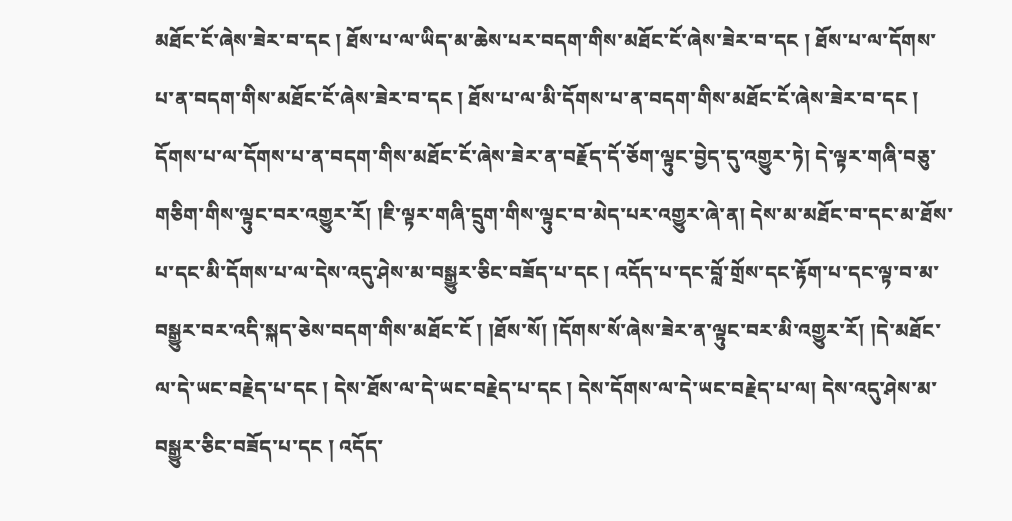མཐོང་ངོ་ཞེས་ཟེར་བ་དང ། ཐོས་པ་ལ་ཡིད་མ་ཆེས་པར་བདག་གིས་མཐོང་ངོ་ཞེས་ཟེར་བ་དང ། ཐོས་པ་ལ་དོགས་པ་ན་བདག་གིས་མཐོང་ངོ་ཞེས་ཟེར་བ་དང ། ཐོས་པ་ལ་མི་དོགས་པ་ན་བདག་གིས་མཐོང་ངོ་ཞེས་ཟེར་བ་དང ། དོགས་པ་ལ་དོགས་པ་ན་བདག་གིས་མཐོང་ངོ་ཞེས་ཟེར་ན་བརྗོད་དོ་ཅོག་ལྟུང་བྱེད་དུ་འགྱུར་ཏེ། དེ་ལྟར་གཞི་བཅུ་གཅིག་གིས་ལྟུང་བར་འགྱུར་རོ། །ཇི་ལྟར་གཞི་དྲུག་གིས་ལྟུང་བ་མེད་པར་འགྱུར་ཞེ་ན། དེས་མ་མཐོང་བ་དང་མ་ཐོས་པ་དང་མི་དོགས་པ་ལ་དེས་འདུ་ཤེས་མ་བསྒྱུར་ཅིང་བཟོད་པ་དང ། འདོད་པ་དང་བློ་གྲོས་དང་རྟོག་པ་དང་ལྟ་བ་མ་བསྒྱུར་བར་འདི་སྐད་ཅེས་བདག་གིས་མཐོང་ངོ ། །ཐོས་སོ། །དོགས་སོ་ཞེས་ཟེར་ན་ལྟུང་བར་མི་འགྱུར་རོ། །དེ་མཐོང་ལ་དེ་ཡང་བརྗེད་པ་དང ། དེས་ཐོས་ལ་དེ་ཡང་བརྗེད་པ་དང ། དེས་དོགས་ལ་དེ་ཡང་བརྗེད་པ་ལ། དེས་འདུ་ཤེས་མ་བསྒྱུར་ཅིང་བཟོད་པ་དང ། འདོད་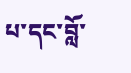པ་དང་བློ་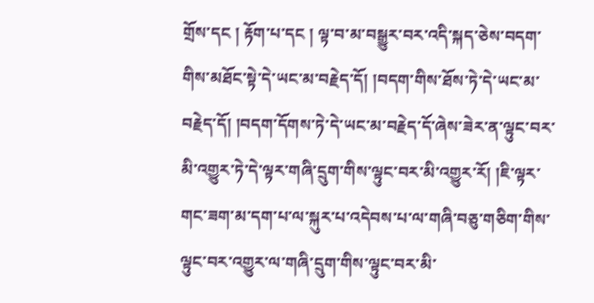གྲོས་དང ། རྟོག་པ་དང ། ལྟ་བ་མ་བསྒྱུར་བར་འདི་སྐད་ཅེས་བདག་གིས་མཐོང་སྟེ་དེ་ཡང་མ་བརྗེད་དོ། །བདག་གིས་ཐོས་ཏེ་དེ་ཡང་མ་བརྗེད་དོ། །བདག་དོགས་ཏེ་དེ་ཡང་མ་བརྗེད་དོ་ཞེས་ཟེར་ན་ལྟུང་བར་མི་འགྱུར་ཏེ་དེ་ལྟར་གཞི་དྲུག་གིས་ལྟུང་བར་མི་འགྱུར་རོ། །ཇི་ལྟར་གང་ཟག་མ་དག་པ་ལ་སྐུར་པ་འདེབས་པ་ལ་གཞི་བཅུ་གཅིག་གིས་ལྟུང་བར་འགྱུར་ལ་གཞི་དྲུག་གིས་ལྟུང་བར་མི་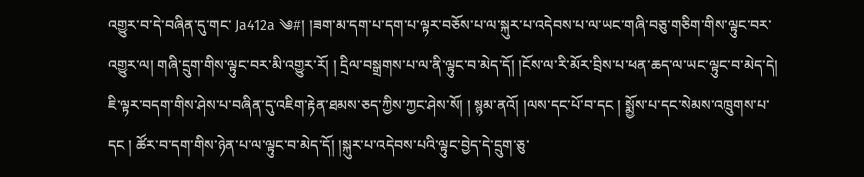འགྱུར་བ་དེ་བཞིན་དུ་གང་ Ja412a ༄#། །ཟག་མ་དག་པ་དག་པ་ལྟར་བཅོས་པ་ལ་སྐུར་པ་འདེབས་པ་ལ་ཡང་གཞི་བཅུ་གཅིག་གིས་ལྟུང་བར་འགྱུར་ལ། གཞི་དྲུག་གིས་ལྟུང་བར་མི་འགྱུར་རོ། ། དྲིལ་བསྒྲགས་པ་ལ་ནི་ལྟུང་བ་མེད་དོ། །ངོས་ལ་རི་མོར་བྲིས་པ་ཕན་ཆད་ལ་ཡང་ལྟུང་བ་མེད་དེ། ཇི་ལྟར་བདག་གིས་ཤེས་པ་བཞིན་དུ་འཇིག་རྟེན་ཐམས་ཅད་ཀྱིས་ཀྱང་ཤེས་སོ། ། སྙམ་ནའོ། །ལས་དང་པོ་བ་དང ། སྨྱོས་པ་དང་སེམས་འཁྲུགས་པ་དང ། ཚོར་བ་དག་གིས་ཉེན་པ་ལ་ལྟུང་བ་མེད་དོ། །སྐུར་པ་འདེབས་པའི་ལྟུང་བྱེད་དེ་དྲུག་ཅུ་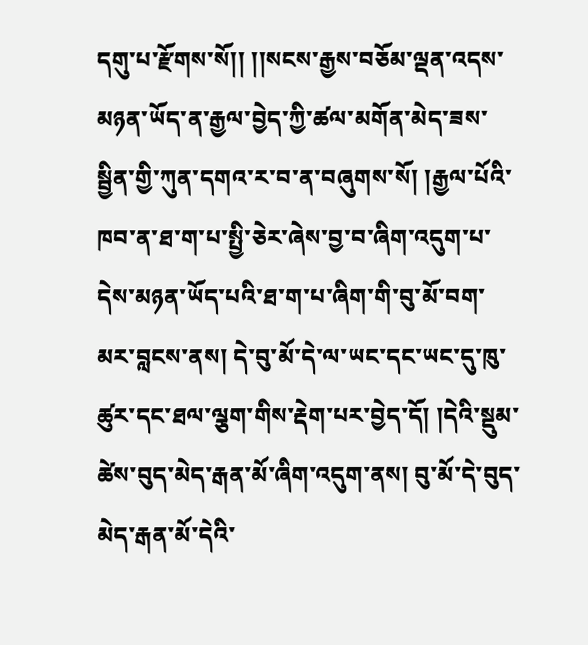དགུ་པ་རྫོགས་སོ།། །།སངས་རྒྱས་བཅོམ་ལྡན་འདས་མཉན་ཡོད་ན་རྒྱལ་བྱེད་ཀྱི་ཚལ་མགོན་མེད་ཟས་སྦྱིན་གྱི་ཀུན་དགའ་ར་བ་ན་བཞུགས་སོ། །རྒྱལ་པོའི་ཁབ་ན་ཐ་ག་པ་སྤྱི་ཅེར་ཞེས་བྱ་བ་ཞིག་འདུག་པ་དེས་མཉན་ཡོད་པའི་ཐ་ག་པ་ཞིག་གི་བུ་མོ་བག་མར་བླངས་ནས། དེ་བུ་མོ་དེ་ལ་ཡང་དང་ཡང་དུ་ཁུ་ཚུར་དང་ཐལ་ལྕག་གིས་རྡེག་པར་བྱེད་དོ། །དེའི་སྡུམ་ཚེས་བུད་མེད་རྒན་མོ་ཞིག་འདུག་ནས། བུ་མོ་དེ་བུད་མེད་རྒན་མོ་དེའི་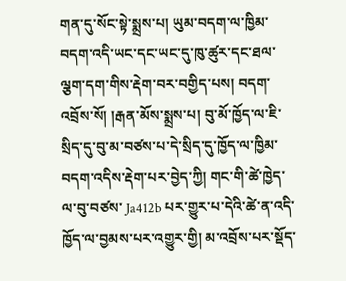གན་དུ་སོང་སྟེ་སྨྲས་པ། ཡུམ་བདག་ལ་ཁྱིམ་བདག་འདི་ཡང་དང་ཡང་དུ་ཁུ་ཚུར་དང་ཐལ་ལྕག་དག་གིས་རྡེག་བར་བགྱིད་པས། བདག་འབྲོས་སོ། །རྒན་མོས་སྨྲས་པ། བུ་མོ་ཁྱོད་ལ་ཇི་སྲིད་དུ་བུ་མ་བཙས་པ་དེ་སྲིད་དུ་ཁྱོད་ལ་ཁྱིམ་བདག་འདིས་རྡེག་པར་བྱེད་ཀྱི། གང་གི་ཚེ་ཁྱེད་ལ་བུ་བཙས་ Ja412b པར་གྱུར་པ་དེའི་ཚེ་ན་འདི་ཁྱོད་ལ་བྱམས་པར་འགྱུར་གྱི། མ་འབྲོས་པར་སྡོད་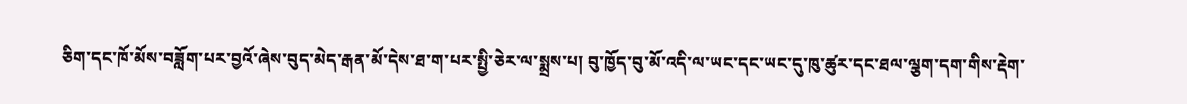ཅིག་དང་ཁོ་མོས་བཟློག་པར་བྱའོ་ཞེས་བུད་མེད་རྒན་མོ་དེས་ཐ་ག་པར་སྤྱི་ཅེར་ལ་སྨྲས་པ། བུ་ཁྱོད་བུ་མོ་འདི་ལ་ཡང་དང་ཡང་དུ་ཁུ་ཚུར་དང་ཐལ་ལྕག་དག་གིས་རྡེག་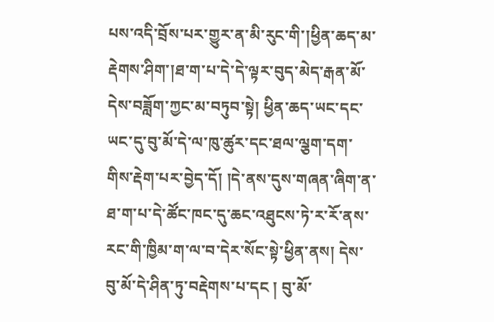པས་འདི་བྲོས་པར་གྱུར་ན་མི་རུང་གི་།ཕྱིན་ཆད་མ་རྡེགས་ཤིག་།ཐ་ག་པ་དེ་དེ་ལྟར་བུད་མེད་རྒན་མོ་དེས་བཟློག་ཀྱང་མ་བཏུབ་སྟེ། ཕྱིན་ཆད་ཡང་དང་ཡང་དུ་བུ་མོ་དེ་ལ་ཁུ་ཚུར་དང་ཐལ་ལྕག་དག་གིས་རྡེག་པར་བྱེད་དོ། །དེ་ནས་དུས་གཞན་ཞིག་ན་ཐ་ག་པ་དེ་ཚོང་ཁང་དུ་ཆང་འཐུངས་ཏེ་ར་རོ་ནས་རང་གི་ཁྱིམ་ག་ལ་བ་དེར་སོང་སྟེ་ཕྱིན་ནས། དེས་བུ་མོ་དེ་ཤིན་ཏུ་བརྡེགས་པ་དང ། བུ་མོ་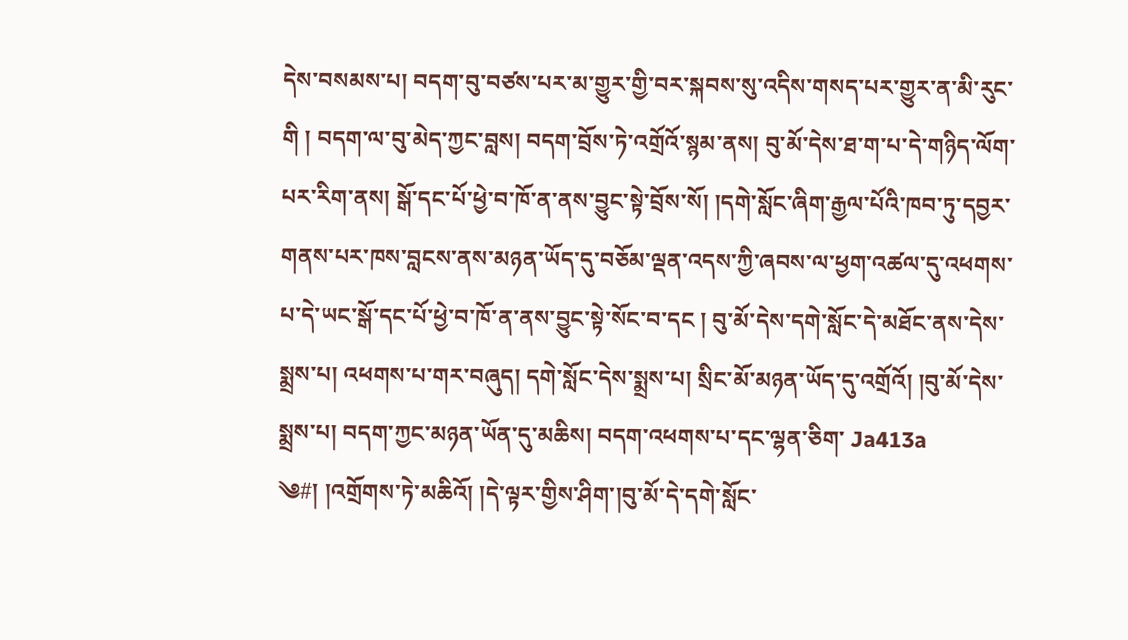དེས་བསམས་པ། བདག་བུ་བཙས་པར་མ་གྱུར་གྱི་བར་སྐབས་སུ་འདིས་གསད་པར་གྱུར་ན་མི་རུང་གི ། བདག་ལ་བུ་མེད་ཀྱང་བླས། བདག་བྲོས་ཏེ་འགྲོའོ་སྙམ་ནས། བུ་མོ་དེས་ཐ་ག་པ་དེ་གཉིད་ལོག་པར་རིག་ནས། སྒོ་དང་པོ་ཕྱེ་བ་ཁོ་ན་ནས་བྱུང་སྟེ་བྲོས་སོ། །དགེ་སློང་ཞིག་རྒྱལ་པོའི་ཁབ་ཏུ་དབྱར་གནས་པར་ཁས་བླངས་ནས་མཉན་ཡོད་དུ་བཅོམ་ལྡན་འདས་ཀྱི་ཞབས་ལ་ཕྱག་འཚལ་དུ་འཕགས་པ་དེ་ཡང་སྒོ་དང་པོ་ཕྱེ་བ་ཁོ་ན་ནས་བྱུང་སྟེ་སོང་བ་དང ། བུ་མོ་དེས་དགེ་སློང་དེ་མཐོང་ནས་དེས་སྨྲས་པ། འཕགས་པ་གར་བཞུད། དགེ་སློང་དེས་སྨྲས་པ། སྲིང་མོ་མཉན་ཡོད་དུ་འགྲོའོ། །བུ་མོ་དེས་སྨྲས་པ། བདག་ཀྱང་མཉན་ཡོན་དུ་མཆིས། བདག་འཕགས་པ་དང་ལྷན་ཅིག་ Ja413a ༄#། །འགྲོགས་ཏེ་མཆིའོ། །དེ་ལྟར་གྱིས་ཤིག་།བུ་མོ་དེ་དགེ་སློང་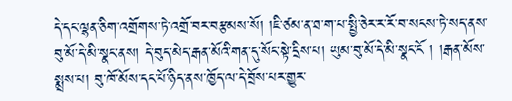དེ་དང་ལྷན་ཅིག་འགྲོགས་ཏེ་འགྲོ་བར་བརྩམས་སོ། །ཇི་ཙམ་ན་ཐ་ག་པ་སྤྱི་ཅེར་ར་རོ་བ་སངས་ཏེ་སད་ནས་བུ་མོ་དེ་མི་སྣང་ནས། དེ་བུད་མེད་རྒན་མོའི་གན་དུ་སོང་སྟེ་དྲིས་པ། ཡུམ་བུ་མོ་དེ་མི་སྣང་ངོ ། །རྒན་མོས་སྨྲས་པ། བུ་ཁོ་མོས་དང་པོ་ཉིད་ནས་ཁྱོད་ལ་དེ་བྲོས་པར་གྱུར་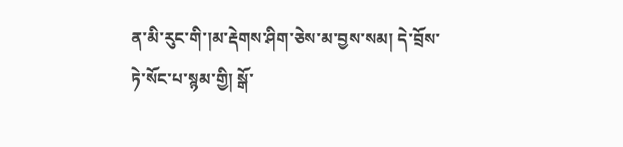ན་མི་རུང་གི་།མ་རྡེགས་ཤིག་ཅེས་མ་བྱས་སམ། དེ་བྲོས་ཏེ་སོང་པ་སྙམ་གྱི། སྒོ་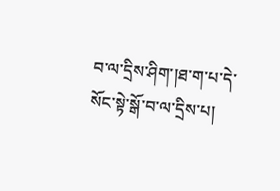བ་ལ་དྲིས་ཤིག་།ཐ་ག་པ་དེ་སོང་སྟེ་སྒོ་བ་ལ་དྲིས་པ།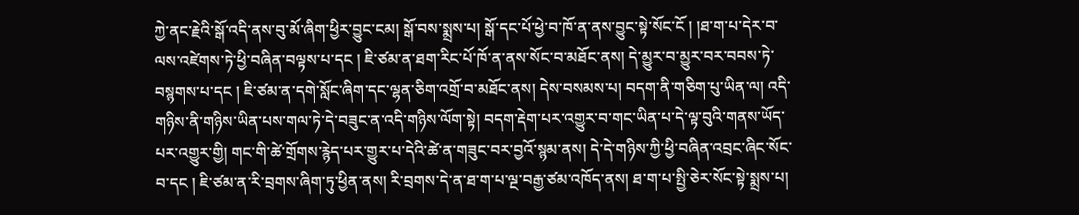ཀྱེ་ནང་རྗེའི་སྒོ་འདི་ནས་བུ་མོ་ཞིག་ཕྱིར་བྱུང་ངམ། སྒོ་བས་སྨྲས་པ། སྒོ་དང་པོ་ཕྱེ་བ་ཁོ་ན་ནས་བྱུང་སྟེ་སོང་ངོ ། །ཐ་ག་པ་དེར་བ་ལས་འཛེགས་ཏེ་ཕྱི་བཞིན་བལྟས་པ་དང ། ཇི་ཙམ་ན་ཐག་རིང་པོ་ཁོ་ན་ནས་སོང་བ་མཐོང་ནས། དེ་མྱུར་བ་མྱུར་བར་བབས་ཏེ་བསྙགས་པ་དང ། ཇི་ཙམ་ན་དགེ་སློང་ཞིག་དང་ལྷན་ཅིག་འགྲོ་བ་མཐོང་ནས། དེས་བསམས་པ། བདག་ནི་གཅིག་པུ་ཡིན་ལ། འདི་གཉིས་ནི་གཉིས་ཡིན་པས་གལ་ཏེ་དེ་བཟུང་ན་འདི་གཉིས་ལོག་སྟེ། བདག་རྡེག་པར་འགྱུར་བ་གང་ཡིན་པ་དེ་ལྟ་བུའི་གནས་ཡོད་པར་འགྱུར་གྱི། གང་གི་ཚེ་གྲོགས་རྙེད་པར་གྱུར་པ་དེའི་ཚེ་ན་གཟུང་བར་བྱའོ་སྙམ་ནས། དེ་དེ་གཉིས་ཀྱི་ཕྱི་བཞིན་འབྲང་ཞིང་སོང་བ་དང ། ཇི་ཙམ་ན་རི་བྲགས་ཞིག་ཏུ་ཕྱིན་ནས། རི་བྲགས་དེ་ན་ཐ་ག་པ་ལྔ་བརྒྱ་ཙམ་འཁོད་ནས། ཐ་ག་པ་སྤྱི་ཅེར་སོང་སྟེ་སྨྲས་པ།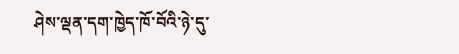ཤེས་ལྡན་དག་ཁྱེད་ཁོ་བོའི་ཉེ་དུ་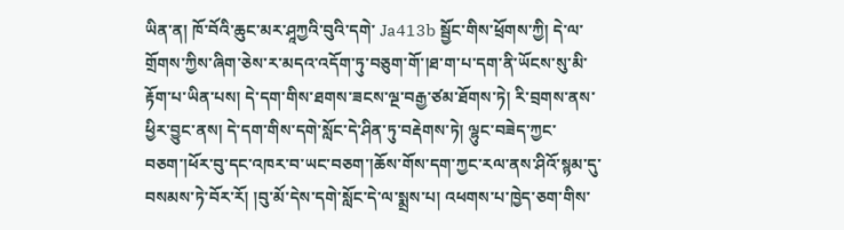ཡིན་ན། ཁོ་བོའི་ཆུང་མར་ཤཱཀྱའི་བུའི་དགེ་ Ja413b སྦྱོང་གིས་ཕྲོགས་ཀྱི། དེ་ལ་གྲོགས་ཀྱིས་ཞིག་ཅེས་ར་མདའ་འདོག་ཏུ་བཅུག་གོ་།ཐ་ག་པ་དག་ནི་ཡོངས་སུ་མི་རྟོག་པ་ཡིན་པས། དེ་དག་གིས་ཐགས་ཟངས་ལྔ་བརྒྱ་ཙམ་ཐོགས་ཏེ། རི་བྲགས་ནས་ཕྱིར་བྱུང་ནས། དེ་དག་གིས་དགེ་སློང་དེ་ཤིན་ཏུ་བརྡེགས་ཏེ། ལྷུང་བཟེད་ཀྱང་བཅག་།ཕོར་བུ་དང་འཁར་བ་ཡང་བཅག་།ཆོས་གོས་དག་ཀྱང་རལ་ནས་ཤིའོ་སྙམ་དུ་བསམས་ཏེ་བོར་རོ། །བུ་མོ་དེས་དགེ་སློང་དེ་ལ་སྨྲས་པ། འཕགས་པ་ཁྱེད་ཅག་གིས་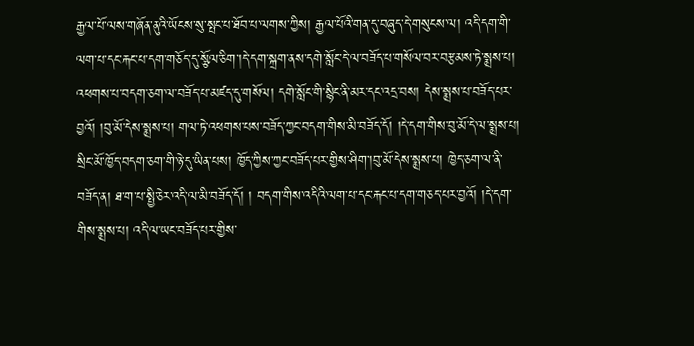རྒྱལ་པོ་ལས་གཞོན་ནུའི་ཡོངས་སུ་སྤང་པ་ཐོབ་པ་ལགས་ཀྱིས། རྒྱལ་པོའི་གན་དུ་བཞུད་དེ་གསུངས་ལ། འདི་དག་གི་ལག་པ་དང་རྐང་པ་དག་གཅོད་དུ་སྩོལ་ཅིག་།དེ་དག་སྐྲག་ནས་དགེ་སློང་དེ་ལ་བཟོད་པ་གསོལ་བར་བརྩམས་ཏེ་སྨྲས་པ། འཕགས་པ་བདག་ཅག་ལ་བཟོད་པ་མཛད་དུ་གསོལ། དགེ་སློང་གི་སྙིང་ནི་མར་དང་འདྲ་བས། དེས་སྨྲས་པ་བཟོད་པར་བྱའོ། །བུ་མོ་དེས་སྨྲས་པ། གལ་ཏེ་འཕགས་པས་བཟོད་ཀྱང་བདག་གིས་མི་བཟོད་དོ། །དེ་དག་གིས་བུ་མོ་དེ་ལ་སྨྲས་པ། སྲིང་མོ་ཁྱོད་བདག་ཅག་གི་ཉེ་དུ་ཡིན་པས། ཁྱོད་ཀྱིས་ཀྱང་བཟོད་པར་གྱིས་ཤིག་།བུ་མོ་དེས་སྨྲས་པ། ཁྱེད་ཅག་ལ་ནི་བཟོད་ན། ཐ་ག་པ་སྤྱི་ཅེར་འདི་ལ་མི་བཟོད་དོ། ། བདག་གིས་འདིའི་ལག་པ་དང་རྐང་པ་དག་གཅད་པར་བྱའོ། །དེ་དག་གིས་སྨྲས་པ། འདི་ལ་ཡང་བཟོད་པར་གྱིས་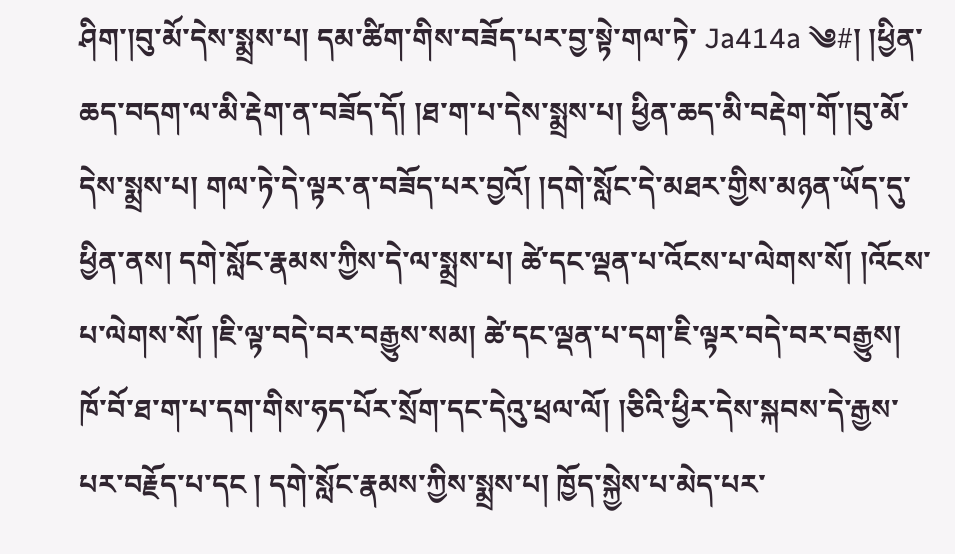ཤིག་།བུ་མོ་དེས་སྨྲས་པ། དམ་ཚིག་གིས་བཟོད་པར་བྱ་སྟེ་གལ་ཏེ་ Ja414a ༄#། །ཕྱིན་ཆད་བདག་ལ་མི་རྡེག་ན་བཟོད་དོ། །ཐ་ག་པ་དེས་སྨྲས་པ། ཕྱིན་ཆད་མི་བརྡེག་གོ་།བུ་མོ་དེས་སྨྲས་པ། གལ་ཏེ་དེ་ལྟར་ན་བཟོད་པར་བྱའོ། །དགེ་སློང་དེ་མཐར་གྱིས་མཉན་ཡོད་དུ་ཕྱིན་ནས། དགེ་སློང་རྣམས་ཀྱིས་དེ་ལ་སྨྲས་པ། ཚེ་དང་ལྡན་པ་འོངས་པ་ལེགས་སོ། །འོངས་པ་ལེགས་སོ། །ཇི་ལྟ་བདེ་བར་བརྒྱུས་སམ། ཚེ་དང་ལྡན་པ་དག་ཇི་ལྟར་བདེ་བར་བརྒྱུས། ཁོ་བོ་ཐ་ག་པ་དག་གིས་ཧད་པོར་སྲོག་དང་དེའུ་ཕྲལ་ལོ། །ཅིའི་ཕྱིར་དེས་སྐབས་དེ་རྒྱས་པར་བརྗོད་པ་དང ། དགེ་སློང་རྣམས་ཀྱིས་སྨྲས་པ། ཁྱོད་སྐྱེས་པ་མེད་པར་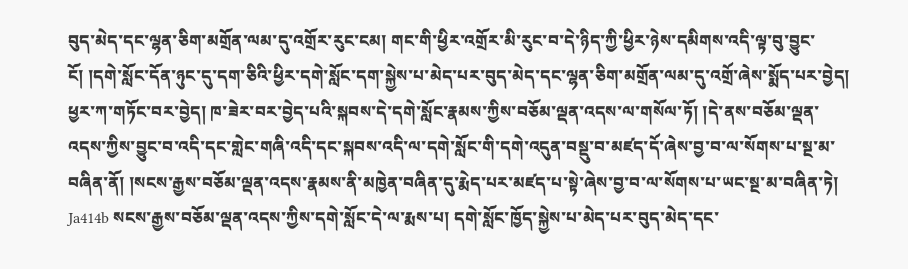བུད་མེད་དང་ལྷན་ཅིག་མགྲོན་ལམ་དུ་འགྲོར་རུང་ངམ། གང་གི་ཕྱིར་འགྲོར་མི་རུང་བ་དེ་ཉིད་ཀྱི་ཕྱིར་ཉེས་དམིགས་འདི་ལྟ་བུ་བྱུང་ངོ། །དགེ་སློང་དོན་ཉུང་དུ་དག་ཅིའི་ཕྱིར་དགེ་སློང་དག་སྐྱེས་པ་མེད་པར་བུད་མེད་དང་ལྷན་ཅིག་མགྲོན་ལམ་དུ་འགྲོ་ཞེས་སྨོད་པར་བྱེད། ཕྱར་ཀ་གཏོང་བར་བྱེད། ཁ་ཟེར་བར་བྱེད་པའི་སྐབས་དེ་དགེ་སློང་རྣམས་ཀྱིས་བཅོམ་ལྡན་འདས་ལ་གསོལ་ཏོ། །དེ་ནས་བཅོམ་ལྡན་འདས་ཀྱིས་བྱུང་བ་འདི་དང་གླེང་གཞི་འདི་དང་སྐབས་འདི་ལ་དགེ་སློང་གི་དགེ་འདུན་བསྡུ་བ་མཛད་དོ་ཞེས་བྱ་བ་ལ་སོགས་པ་སྔ་མ་བཞིན་ནོ། །སངས་རྒྱས་བཅོམ་ལྡན་འདས་རྣམས་ནི་མཁྱེན་བཞིན་དུ་རྨེད་པར་མཛད་པ་སྟེ་ཞེས་བྱ་བ་ལ་སོགས་པ་ཡང་སྔ་མ་བཞིན་ཏེ། Ja414b སངས་རྒྱས་བཅོམ་ལྡན་འདས་ཀྱིས་དགེ་སློང་དེ་ལ་རྨས་པ། དགེ་སློང་ཁྱོད་སྐྱེས་པ་མེད་པར་བུད་མེད་དང་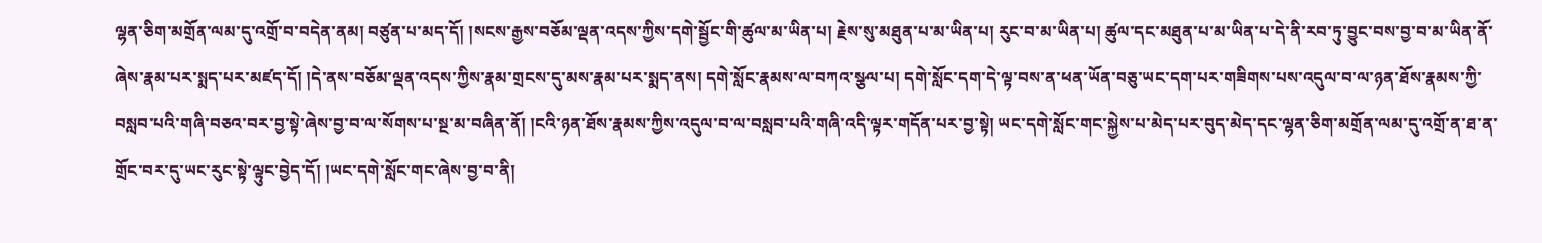ལྷན་ཅིག་མགྲོན་ལམ་དུ་འགྲོ་བ་བདེན་ནམ། བཙུན་པ་མད་དོ། །སངས་རྒྱས་བཅོམ་ལྡན་འདས་ཀྱིས་དགེ་སྦྱོང་གི་ཚུལ་མ་ཡིན་པ། རྗེས་སུ་མཐུན་པ་མ་ཡིན་པ། རུང་བ་མ་ཡིན་པ། ཚུལ་དང་མཐུན་པ་མ་ཡིན་པ་དེ་ནི་རབ་ཏུ་བྱུང་བས་བྱ་བ་མ་ཡིན་ནོ་ཞེས་རྣམ་པར་སྨད་པར་མཛད་དོ། །དེ་ནས་བཅོམ་ལྡན་འདས་ཀྱིས་རྣམ་གྲངས་དུ་མས་རྣམ་པར་སྨད་ནས། དགེ་སློང་རྣམས་ལ་བཀའ་སྩལ་པ། དགེ་སློང་དག་དེ་ལྟ་བས་ན་ཕན་ཡོན་བཅུ་ཡང་དག་པར་གཟིགས་པས་འདུལ་བ་ལ་ཉན་ཐོས་རྣམས་ཀྱི་བསླབ་པའི་གཞི་བཅའ་བར་བྱ་སྟེ་ཞེས་བྱ་བ་ལ་སོགས་པ་སྔ་མ་བཞིན་ནོ། །ངའི་ཉན་ཐོས་རྣམས་ཀྱིས་འདུལ་བ་ལ་བསླབ་པའི་གཞི་འདི་ལྟར་གདོན་པར་བྱ་སྟེ། ཡང་དགེ་སློང་གང་སྐྱེས་པ་མེད་པར་བུད་མེད་དང་ལྷན་ཅིག་མགྲོན་ལམ་དུ་འགྲོ་ན་ཐ་ན་གྲོང་བར་དུ་ཡང་རུང་སྟེ་ལྟུང་བྱེད་དོ། །ཡང་དགེ་སློང་གང་ཞེས་བྱ་བ་ནི།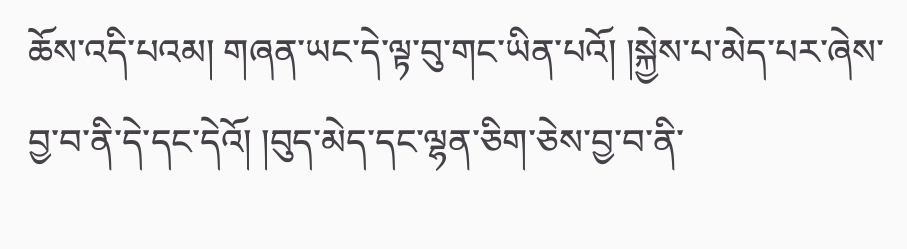ཆོས་འདི་པའམ། གཞན་ཡང་དེ་ལྟ་བུ་གང་ཡིན་པའོ། །སྐྱེས་པ་མེད་པར་ཞེས་བྱ་བ་ནི་དེ་དང་དེའོ། །བུད་མེད་དང་ལྷན་ཅིག་ཅེས་བྱ་བ་ནི་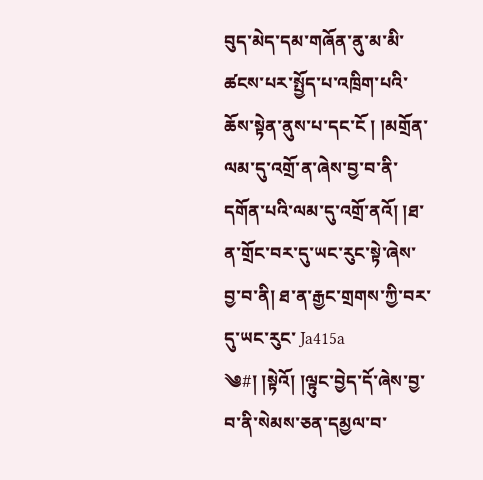བུད་མེད་དམ་གཞོན་ནུ་མ་མི་ཚངས་པར་སྤྱོད་པ་འཁྲིག་པའི་ཆོས་སྟེན་ནུས་པ་དང་ངོ ། །མགྲོན་ལམ་དུ་འགྲོ་ན་ཞེས་བྱ་བ་ནི་དགོན་པའི་ལམ་དུ་འགྲོ་ནའོ། །ཐ་ན་གྲོང་བར་དུ་ཡང་རུང་སྟེ་ཞེས་བྱ་བ་ནི། ཐ་ན་རྒྱང་གྲགས་ཀྱི་བར་དུ་ཡང་རུང་ Ja415a ༄#། །སྟེའོ། །ལྟུང་བྱེད་དོ་ཞེས་བྱ་བ་ནི་སེམས་ཅན་དམྱལ་བ་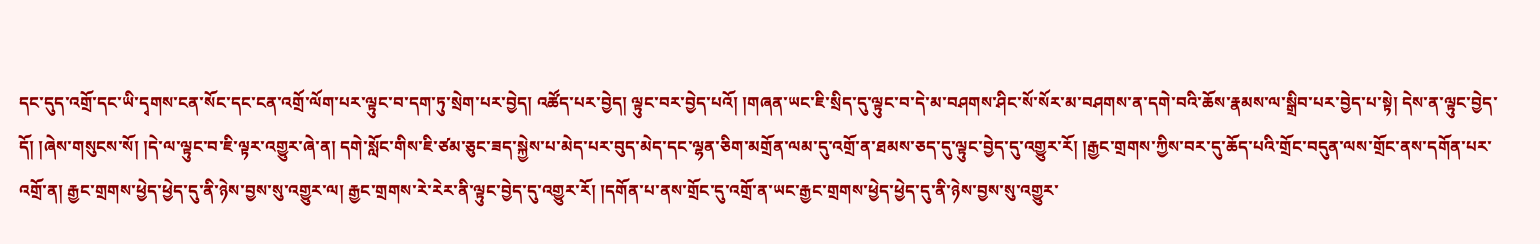དང་དུད་འགྲོ་དང་ཡི་དྭགས་ངན་སོང་དང་ངན་འགྲོ་ལོག་པར་ལྟུང་བ་དག་ཏུ་སྲེག་པར་བྱེད། འཚོད་པར་བྱེད། ལྟུང་བར་བྱེད་པའོ། །གཞན་ཡང་ཇི་སྲིད་དུ་ལྟུང་བ་དེ་མ་བཤགས་ཤིང་སོ་སོར་མ་བཤགས་ན་དགེ་བའི་ཆོས་རྣམས་ལ་སྒྲིབ་པར་བྱེད་པ་སྟེ། དེས་ན་ལྟུང་བྱེད་དོ། །ཞེས་གསུངས་སོ། །དེ་ལ་ལྟུང་བ་ཇི་ལྟར་འགྱུར་ཞེ་ན། དགེ་སློང་གིས་ཇི་ཙམ་ཅུང་ཟད་སྐྱེས་པ་མེད་པར་བུད་མེད་དང་ལྷན་ཅིག་མགྲོན་ལམ་དུ་འགྲོ་ན་ཐམས་ཅད་དུ་ལྟུང་བྱེད་དུ་འགྱུར་རོ། །རྒྱང་གྲགས་ཀྱིས་བར་དུ་ཆོད་པའི་གྲོང་བདུན་ལས་གྲོང་ནས་དགོན་པར་འགྲོ་ན། རྒྱང་གྲགས་ཕྱེད་ཕྱེད་དུ་ནི་ཉེས་བྱས་སུ་འགྱུར་ལ། རྒྱང་གྲགས་རེ་རེར་ནི་ལྟུང་བྱེད་དུ་འགྱུར་རོ། །དགོན་པ་ནས་གྲོང་དུ་འགྲོ་ན་ཡང་རྒྱང་གྲགས་ཕྱེད་ཕྱེད་དུ་ནི་ཉེས་བྱས་སུ་འགྱུར་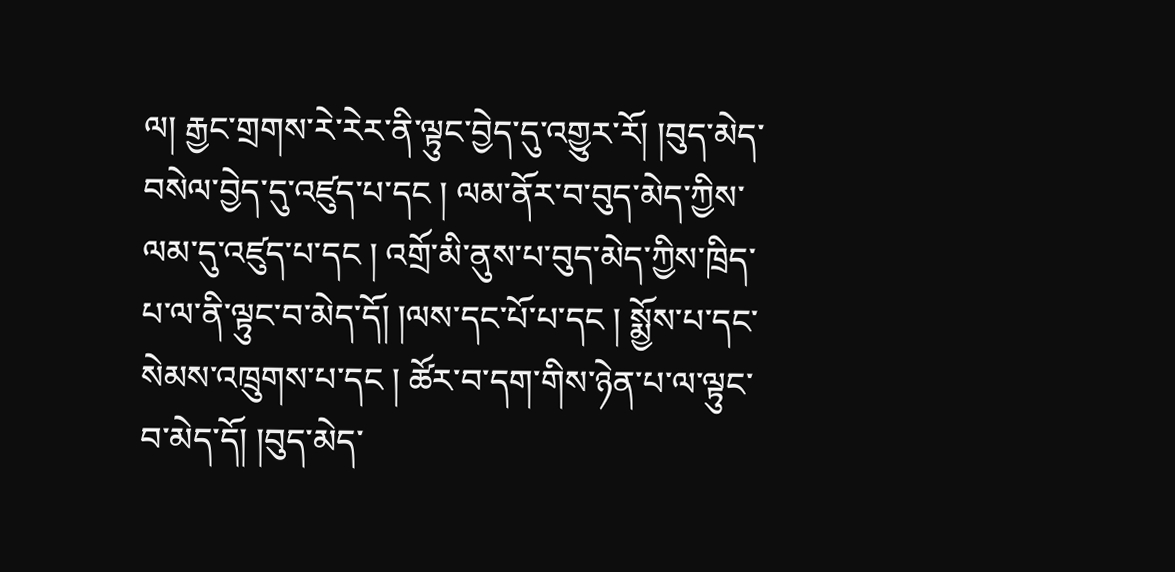ལ། རྒྱང་གྲགས་རེ་རེར་ནི་ལྟུང་བྱེད་དུ་འགྱུར་རོ། །བུད་མེད་བསེལ་བྱེད་དུ་འཛུད་པ་དང ། ལམ་ནོར་བ་བུད་མེད་ཀྱིས་ལམ་དུ་འཛུད་པ་དང ། འགྲོ་མི་ནུས་པ་བུད་མེད་ཀྱིས་ཁྲིད་པ་ལ་ནི་ལྟུང་བ་མེད་དོ། །ལས་དང་པོ་པ་དང ། སྨྱོས་པ་དང་སེམས་འཁྲུགས་པ་དང ། ཚོར་བ་དག་གིས་ཉེན་པ་ལ་ལྟུང་བ་མེད་དོ། །བུད་མེད་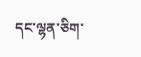དང་ལྷན་ཅིག་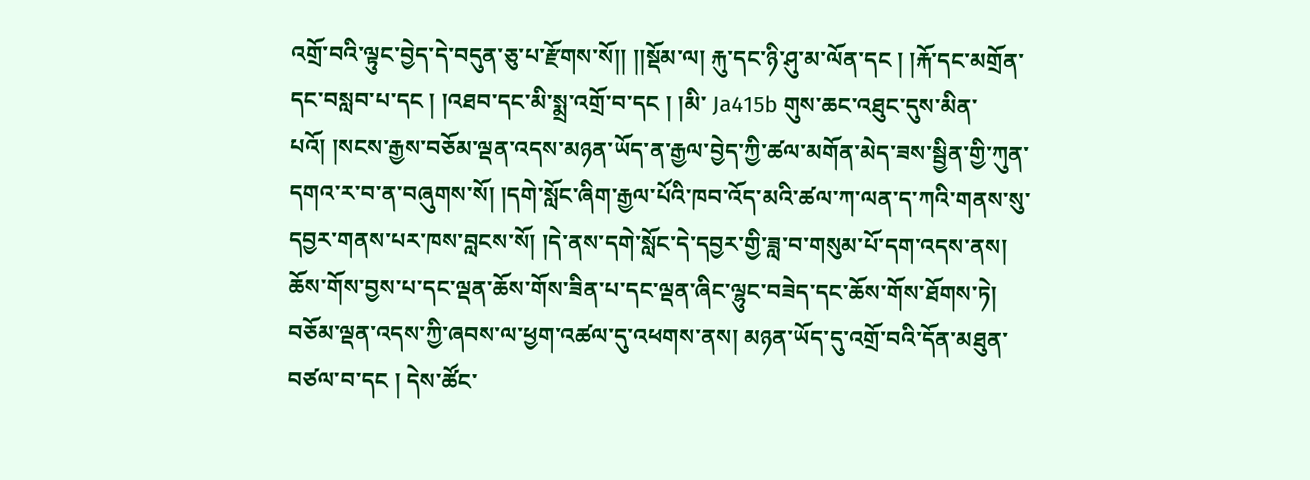འགྲོ་བའི་ལྟུང་བྱེད་དེ་བདུན་ཅུ་པ་རྫོགས་སོ།། །།སྡོམ་ལ། རྐུ་དང་ཉི་ཤུ་མ་ལོན་དང ། །རྐོ་དང་མགྲོན་དང་བསླབ་པ་དང ། །འཐབ་དང་མི་སྨྲ་འགྲོ་བ་དང ། །མི་ Ja415b གུས་ཆང་འཐུང་དུས་མིན་པའོ། །སངས་རྒྱས་བཅོམ་ལྡན་འདས་མཉན་ཡོད་ན་རྒྱལ་བྱེད་ཀྱི་ཚལ་མགོན་མེད་ཟས་སྦྱིན་གྱི་ཀུན་དགའ་ར་བ་ན་བཞུགས་སོ། །དགེ་སློང་ཞིག་རྒྱལ་པོའི་ཁབ་འོད་མའི་ཚལ་ཀ་ལན་ད་ཀའི་གནས་སུ་དབྱར་གནས་པར་ཁས་བླངས་སོ། །དེ་ནས་དགེ་སློང་དེ་དབྱར་གྱི་ཟླ་བ་གསུམ་པོ་དག་འདས་ནས། ཆོས་གོས་བྱས་པ་དང་ལྡན་ཆོས་གོས་ཟིན་པ་དང་ལྡན་ཞིང་ལྷུང་བཟེད་དང་ཆོས་གོས་ཐོགས་ཏེ། བཅོམ་ལྡན་འདས་ཀྱི་ཞབས་ལ་ཕྱག་འཚལ་དུ་འཕགས་ནས། མཉན་ཡོད་དུ་འགྲོ་བའི་དོན་མཐུན་བཙལ་བ་དང ། དེས་ཚོང་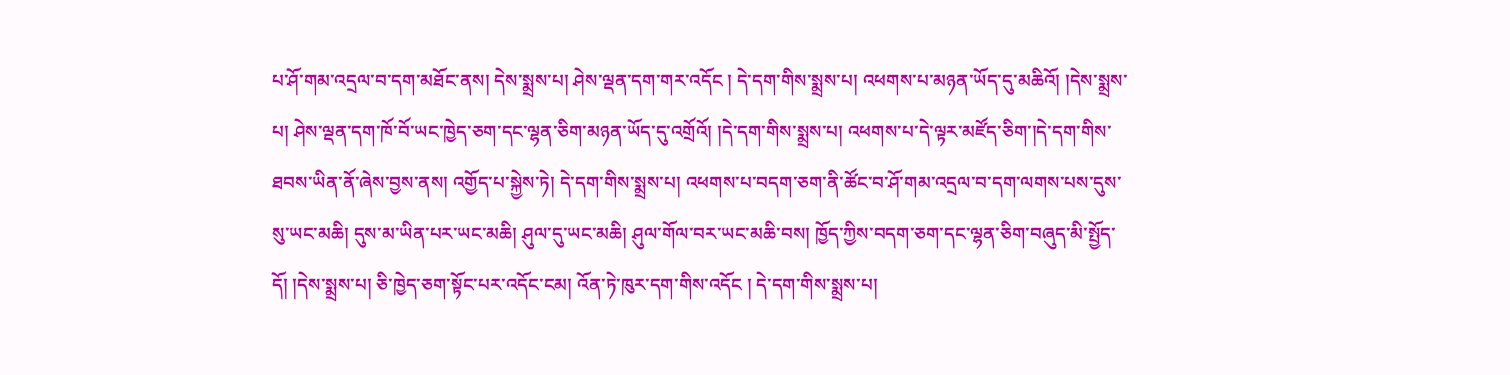པ་ཤོ་གམ་འདྲལ་བ་དག་མཐོང་ནས། དེས་སྨྲས་པ། ཤེས་ལྡན་དག་གར་འདོང ། དེ་དག་གིས་སྨྲས་པ། འཕགས་པ་མཉན་ཡོད་དུ་མཆིའོ། །དེས་སྨྲས་པ། ཤེས་ལྡན་དག་ཁོ་བོ་ཡང་ཁྱེད་ཅག་དང་ལྷན་ཅིག་མཉན་ཡོད་དུ་འགྲོའོ། །དེ་དག་གིས་སྨྲས་པ། འཕགས་པ་དེ་ལྟར་མཛོད་ཅིག་།དེ་དག་གིས་ཐབས་ཡིན་ནོ་ཞེས་བྱས་ནས། འགྱོད་པ་སྐྱེས་ཏེ། དེ་དག་གིས་སྨྲས་པ། འཕགས་པ་བདག་ཅག་ནི་ཚོང་བ་ཤོ་གམ་འདྲལ་བ་དག་ལགས་པས་དུས་སུ་ཡང་མཆི། དུས་མ་ཡིན་པར་ཡང་མཆི། ཤུལ་དུ་ཡང་མཆི། ཤུལ་གོལ་བར་ཡང་མཆི་བས། ཁྱོད་ཀྱིས་བདག་ཅག་དང་ལྷན་ཅིག་བཞུད་མི་སྤྱོད་དོ། །དེས་སྨྲས་པ། ཅི་ཁྱེད་ཅག་སྟོང་པར་འདོང་ངམ། འོན་ཏེ་ཁུར་དག་གིས་འདོང ། དེ་དག་གིས་སྨྲས་པ།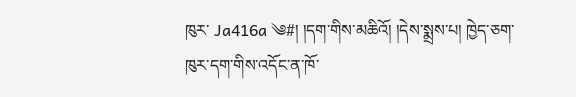ཁུར་ Ja416a ༄#། །དག་གིས་མཆིའོ། །དེས་སྨྲས་པ། ཁྱེད་ཅག་ཁུར་དག་གིས་འདོང་ན་ཁོ་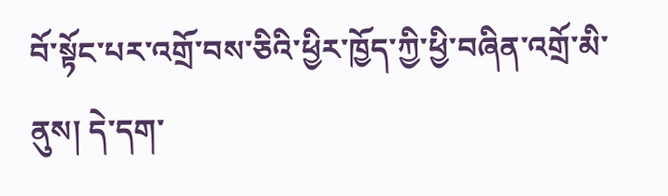བོ་སྟོང་པར་འགྲོ་བས་ཅིའི་ཕྱིར་ཁྱོད་ཀྱི་ཕྱི་བཞིན་འགྲོ་མི་ནུས། དེ་དག་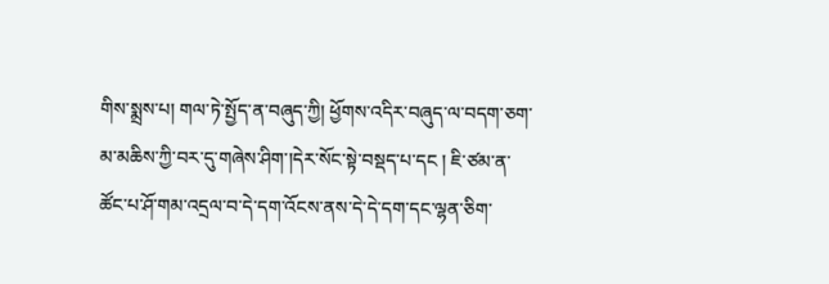གིས་སྨྲས་པ། གལ་ཏེ་སྤྱོད་ན་བཞུད་ཀྱི། ཕྱོགས་འདིར་བཞུད་ལ་བདག་ཅག་མ་མཆིས་ཀྱི་བར་དུ་གཞེས་ཤིག་།དེར་སོང་སྟེ་བསྡད་པ་དང ། ཇི་ཙམ་ན་ཚོང་པ་ཤོ་གམ་འདྲལ་བ་དེ་དག་འོངས་ནས་དེ་དེ་དག་དང་ལྷན་ཅིག་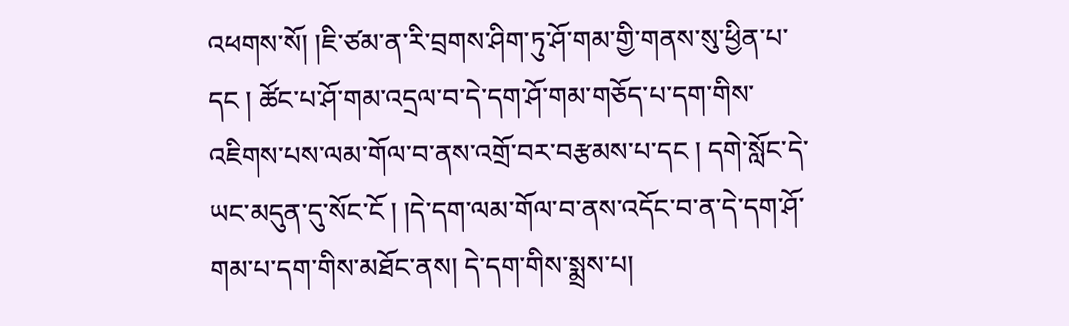འཕགས་སོ། །ཇི་ཙམ་ན་རི་བྲགས་ཤིག་ཏུ་ཤོ་གམ་གྱི་གནས་སུ་ཕྱིན་པ་དང ། ཚོང་པ་ཤོ་གམ་འདྲལ་བ་དེ་དག་ཤོ་གམ་གཅོད་པ་དག་གིས་འཇིགས་པས་ལམ་གོལ་བ་ནས་འགྲོ་བར་བརྩམས་པ་དང ། དགེ་སློང་དེ་ཡང་མདུན་དུ་སོང་ངོ ། །དེ་དག་ལམ་གོལ་བ་ནས་འདོང་བ་ན་དེ་དག་ཤོ་གམ་པ་དག་གིས་མཐོང་ནས། དེ་དག་གིས་སྨྲས་པ།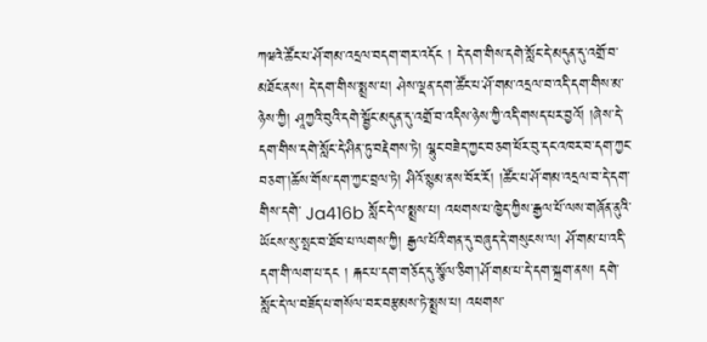ཀཝའེ་ཚོང་པ་ཤོ་གམ་འདྲལ་བདག་གར་འདོང ། དེ་དག་གིས་དགེ་སློང་དེ་མདུན་དུ་འགྲོ་བ་མཐོང་ནས། དེ་དག་གིས་སྨྲས་པ། ཤེས་ལྡན་དག་ཚོང་པ་ཤོ་གམ་འདྲལ་བ་འདི་དག་གིས་མ་ཉེས་ཀྱི། ཤཱཀྱའི་བུའི་དགེ་སྦྱོང་མདུན་དུ་འགྲོ་བ་འདིས་ཉེས་ཀྱི་འདི་གསད་པར་བྱའོ། །ཞེས་དེ་དག་གིས་དགེ་སློང་དེ་ཤིན་ཏུ་བརྡེགས་ཏེ། ལྷུང་བཟེད་ཀྱང་བཅག་ཕོར་བུ་དང་འཁར་བ་དག་ཀྱང་བཅག་།ཆོས་གོས་དག་ཀྱང་བྲལ་ཏེ། ཤིའོ་སྙམ་ནས་བོར་རོ། །ཚོང་པ་ཤོ་གམ་འདྲལ་བ་དེ་དག་གིས་དགེ་ Ja416b སློང་དེ་ལ་སྨྲས་པ། འཕགས་པ་ཁྱེད་ཀྱིས་རྒྱལ་པོ་ལས་གཞོན་ནུའི་ཡོངས་སུ་སྤང་བ་ཐོབ་པ་ལགས་ཀྱི། རྒྱལ་པོའི་གན་དུ་བཞུད་དེ་གསུངས་ལ། ཤོ་གམ་པ་འདི་དག་གི་ལག་པ་དང ། རྐང་པ་དག་གཅོད་དུ་སྩོལ་ཅིག་།ཤོ་གམ་པ་དེ་དག་སྐྲག་ནས། དགེ་སློང་དེ་ལ་བཟོད་པ་གསོལ་བར་བརྩམས་ཏེ་སྨྲས་པ། འཕགས་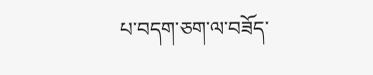པ་བདག་ཅག་ལ་བཟོད་